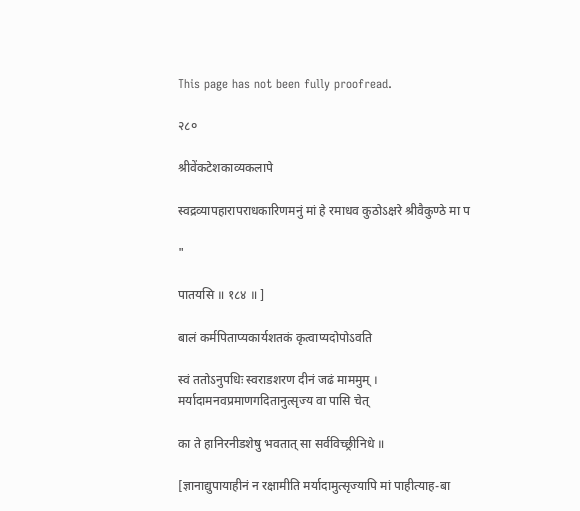This page has not been fully proofread.

२८०

श्रीवेंकटेशकाव्यकलापे

स्वद्रव्यापहारापराधकारिणमनुं मां हे रमाधव कुठोऽक्षरे श्रीवैकुण्ठे मा प

"

पातयसि ॥ १८४ ॥ ]

बालं कर्मपिताप्यकार्यशतकं कृत्वाप्यदोपोऽवति

स्वं ततोऽनुपधिः स्वराडशरण दीनं जढं माममुम् ।
मर्यादामनवप्रमाणगदितानुत्सृज्य वा पासि चेत्

का ते हानिरनीडशेषु भवतात् सा सर्वविच्छ्रीनिधे ॥

[ज्ञानाद्युपायाहीनं न रक्षामीति मर्यादामुत्सृज्यापि मां पाहीत्याह-बा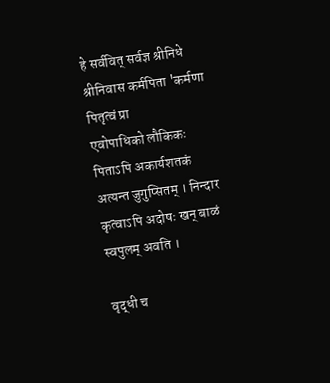हे सर्ववित् सर्वज्ञ श्रीनिधे श्रीनिवास कर्मपिता 'कर्मणा पितृत्वं प्रा
एवोपाधिको लौकिकः पिताऽपि अकार्यशतकं अत्यन्त जुगुप्सितम् । निन्दार
कृत्वाऽपि अदोषः खन् बाळं स्वपुलम् अवति ।

वृद्धी च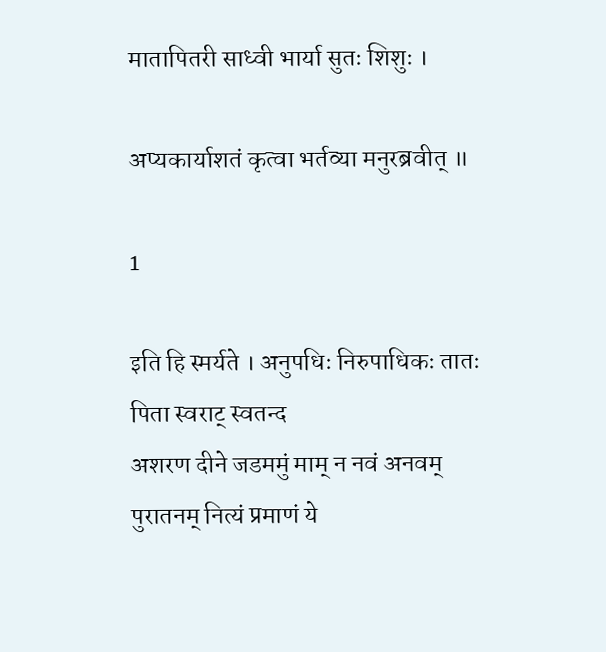मातापितरी साध्वी भार्या सुतः शिशुः ।

अप्यकार्याशतं कृत्वा भर्तव्या मनुरब्रवीत् ॥

1

इति हि स्मर्यते । अनुपधिः निरुपाधिकः तातः पिता स्वराट् स्वतन्द
अशरण दीने जडममुं माम् न नवं अनवम् पुरातनम् नित्यं प्रमाणं ये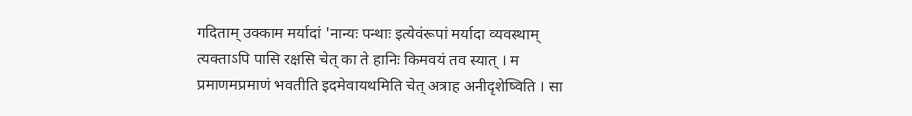गदिताम् उक्काम मर्यादां 'नान्यः पन्थाः इत्येवंरूपां मर्यादा व्यवस्थाम्
त्यक्ताऽपि पासि रक्षसि चेत् का ते हानिः किमवयं तव स्यात् । म
प्रमाणमप्रमाणं भवतीति इदमेवायथमिति चेत् अत्राह अनीदृशेष्विति । सा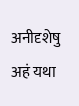अनीदृशेषु अहं यथा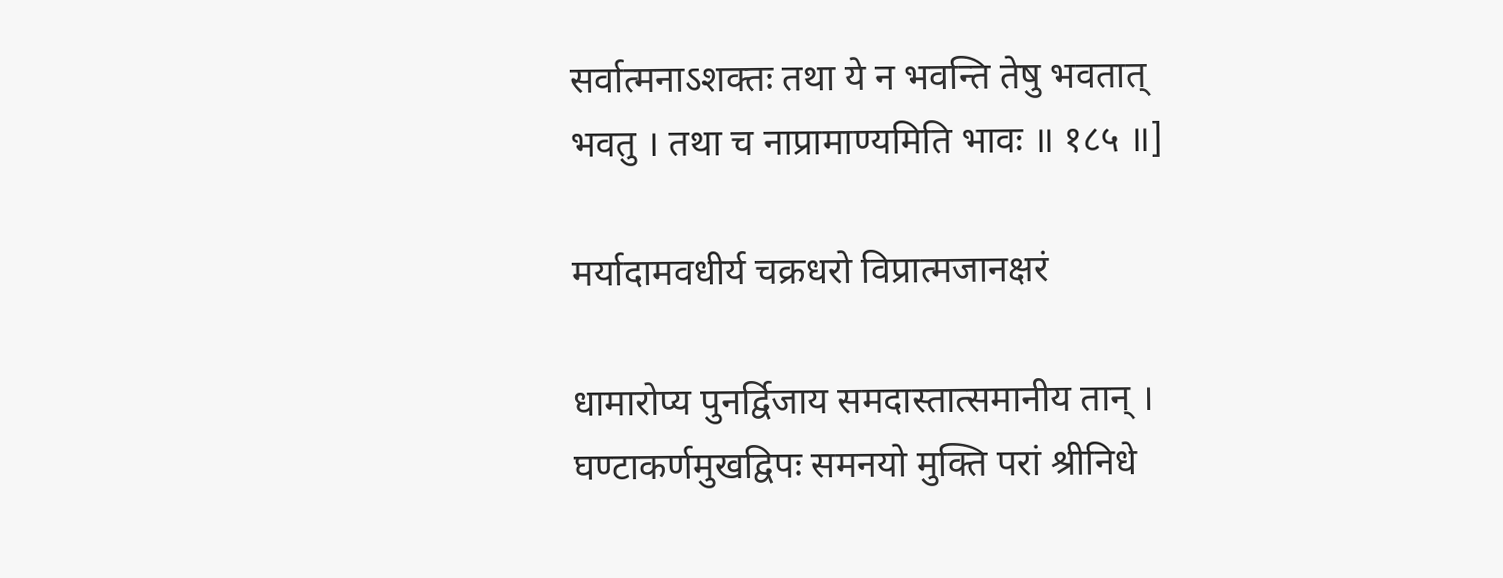सर्वात्मनाऽशक्तः तथा ये न भवन्ति तेषु भवतात्
भवतु । तथा च नाप्रामाण्यमिति भावः ॥ १८५ ॥]

मर्यादामवधीर्य चक्रधरो विप्रात्मजानक्षरं

धामारोप्य पुनर्द्विजाय समदास्तात्समानीय तान् ।
घण्टाकर्णमुखद्विपः समनयो मुक्ति परां श्रीनिधे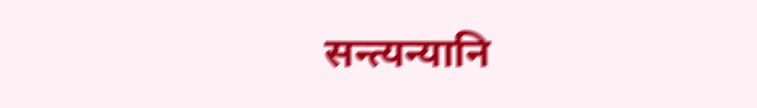सन्त्यन्यानि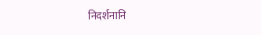निदर्शनानि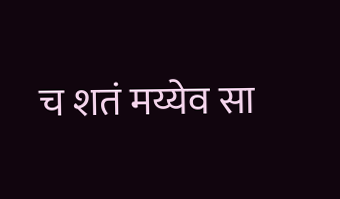च शतं मय्येव सा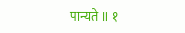पान्यते ॥ १